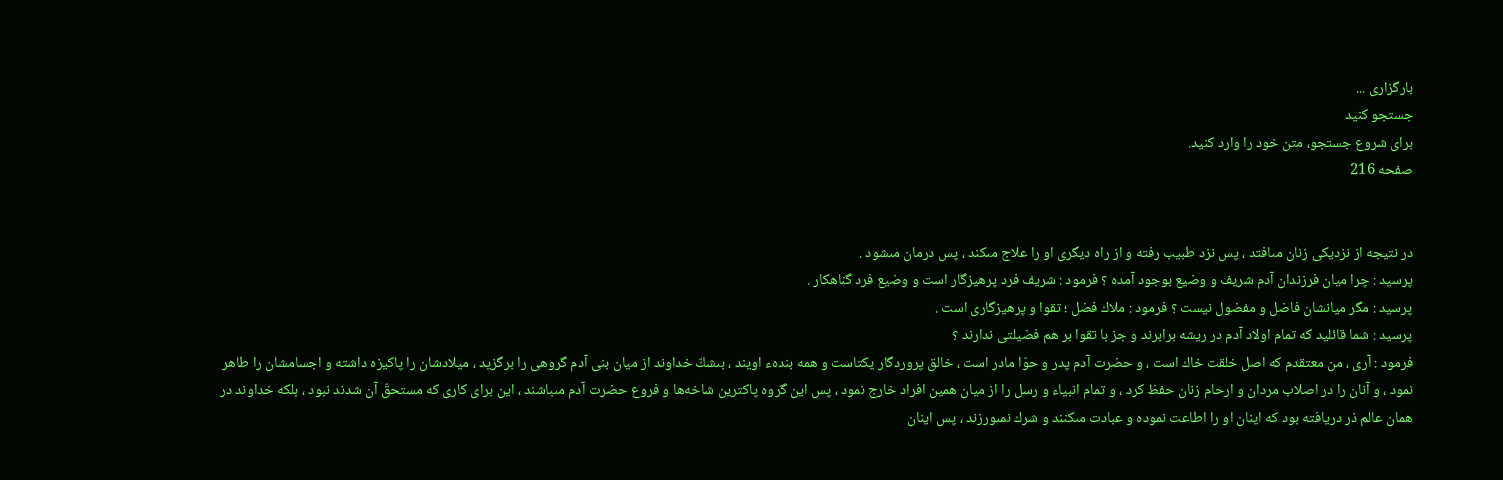بارگزاری ...
جستجو کنید
برای شروع جستجو، متن خود را وارد کنید.
صفحه 216


در نتيجه از نزديكى زنان مىافتد ، پس نزد طبيب رفته و از راه ديگرى او را علاج مىكند ، پس درمان مىشود .
پرسيد : چرا ميان فرزندان آدم شريف و وضيع بوجود آمده ؟ فرمود : شريف فرد پرهيزگار است و وضيع فرد گناهكار .
پرسيد : مگر ميانشان فاضل و مفضول نيست ؟ فرمود : ملاك فضل ؛ تقوا و پرهيزگارى است .
پرسيد : شما قائليد كه تمام اولاد آدم در ريشه برابرند و جز با تقوا بر هم فضيلتى ندارند ؟
فرمود : آرى ، من معتقدم كه اصل خلقت خاك است ، و حضرت آدم پدر و حوّا مادر است ، خالق پروردگار يكتاست و همه بندهء اويند ، بىشكّ خداوند از ميان بنى آدم گروهى را برگزيد ، ميلادشان را پاكيزه داشته و اجسامشان را طاهر نمود ، و آنان را در اصلاب مردان و ارحام زنان حفظ كرد ، و تمام انبياء و رسل را از ميان همين افراد خارج نمود ، پس اين گروه پاكترين شاخه‌ها و فروع حضرت آدم مىباشند ، اين براى كارى كه مستحقّ آن شدند نبود ، بلكه خداوند در همان عالم ذر دريافته بود كه اينان او را اطاعت نموده و عبادت مىكنند و شرك نمىورزند ، پس اينان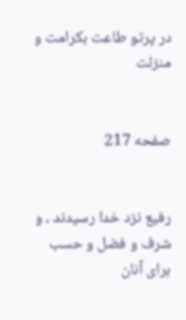در پرتو طاعت بكرامت و منزلت


صفحه 217


رفيع نزد خدا رسيدند ، و شرف و فضل و حسب براى آنان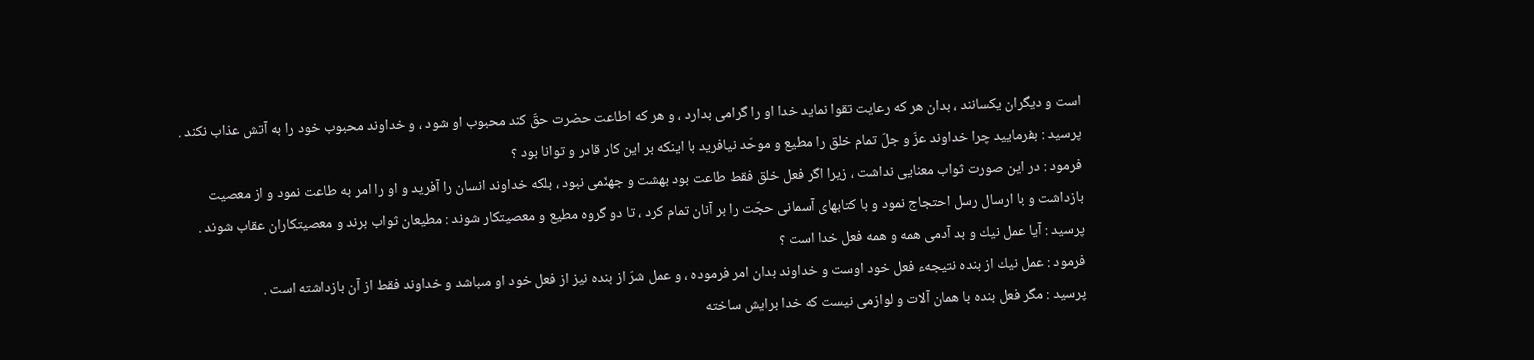است و ديگران يكسانند ، بدان هر كه رعايت تقوا نمايد خدا او را گرامى بدارد ، و هر كه اطاعت حضرت حقّ كند محبوب او شود ، و خداوند محبوب خود را به آتش عذاب نكند .
پرسيد : بفرماييد چرا خداوند عزّ و جلّ تمام خلق را مطيع و موحّد نيافريد با اينكه بر اين كار قادر و توانا بود ؟
فرمود : در اين صورت ثواب معنايى نداشت ، زيرا اگر فعل خلق فقط طاعت بود بهشت و جهنّمى نبود ، بلكه خداوند انسان را آفريد و او را امر به طاعت نمود و از معصيت بازداشت و با ارسال رسل احتجاج نمود و با كتابهاى آسمانى حجّت را بر آنان تمام كرد ، تا دو گروه مطيع و معصيتكار شوند : مطيعان ثواب برند و معصيتكاران عقاب شوند .
پرسيد : آيا عمل نيك و بد آدمى همه و همه فعل خدا است ؟
فرمود : عمل نيك از بنده نتيجهء فعل خود اوست و خداوند بدان امر فرموده ، و عمل شرّ از بنده نيز از فعل خود او مىباشد و خداوند فقط از آن بازداشته است .
پرسيد : مگر فعل بنده با همان آلات و لوازمى نيست كه خدا برايش ساخته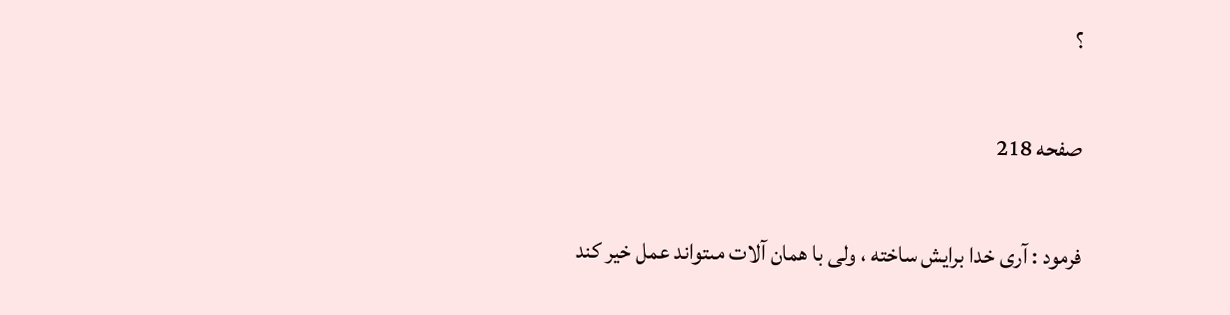؟


صفحه 218


فرمود : آرى خدا برايش ساخته ، ولى با همان آلات مىتواند عمل خير كند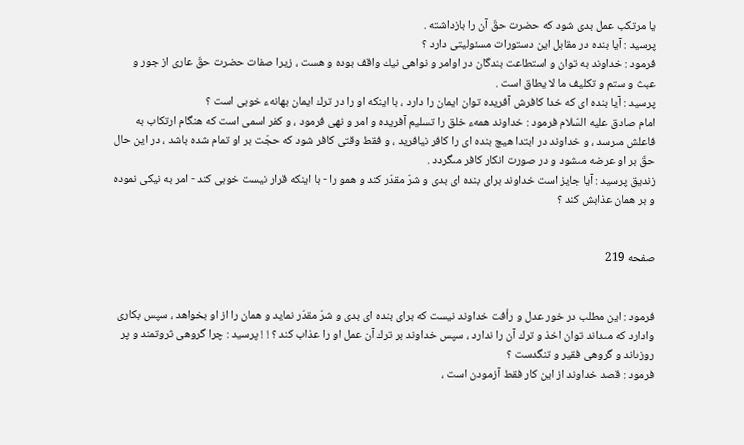يا مرتكب عمل بدى شود كه حضرت حقّ آن را بازداشته .
پرسيد : آيا بنده در مقابل اين دستورات مسئوليتى دارد ؟
فرمود : خداوند به توان و استطاعت بندگان در اوامر و نواهى نيك واقف بوده و هست ، زيرا صفات حضرت حقّ عارى از جور و عبث و ستم و تكليف ما لا يطاق است .
پرسيد : آيا بنده اى كه خدا كافرش آفريده توان ايمان را دارد ، با اينكه او را در ترك ايمان بهانهء خوبى است ؟
امام صادق عليه السّلام فرمود : خداوند همهء خلق را تسليم آفريده و امر و نهى فرمود ، و كفر اسمى است كه هنگام ارتكاب به فاعلش مىرسد ، و خداوند در ابتدا هيچ بنده اى را كافر نيافريد ، و فقط وقتى كافر شود كه حجّت بر او تمام شده باشد ، در اين حال حقّ بر او عرضه مىشود و در صورت انكار كافر مىگردد .
زنديق پرسيد : آيا جايز است خداوند براى بنده اى بدى و شرّ مقدّر كند و همو را - با اينكه قرار نيست خوبى كند - امر به نيكى نموده و بر همان عذابش كند ؟


صفحه 219


فرمود : اين مطلب در خور عدل و رأفت خداوند نيست كه براى بنده اى بدى و شرّ مقدّر نمايد و همان را از او بخواهد ، سپس بكارى وادارد كه مىداند توان اخذ و ترك آن را ندارد ، سپس خداوند بر ترك آن عمل او را عذاب كند ؟ ! ! پرسيد : چرا گروهى ثروتمند و پر روزىاند و گروهى فقير و تنگدست ؟
فرمود : قصد خداوند از اين كار فقط آزمودن است ،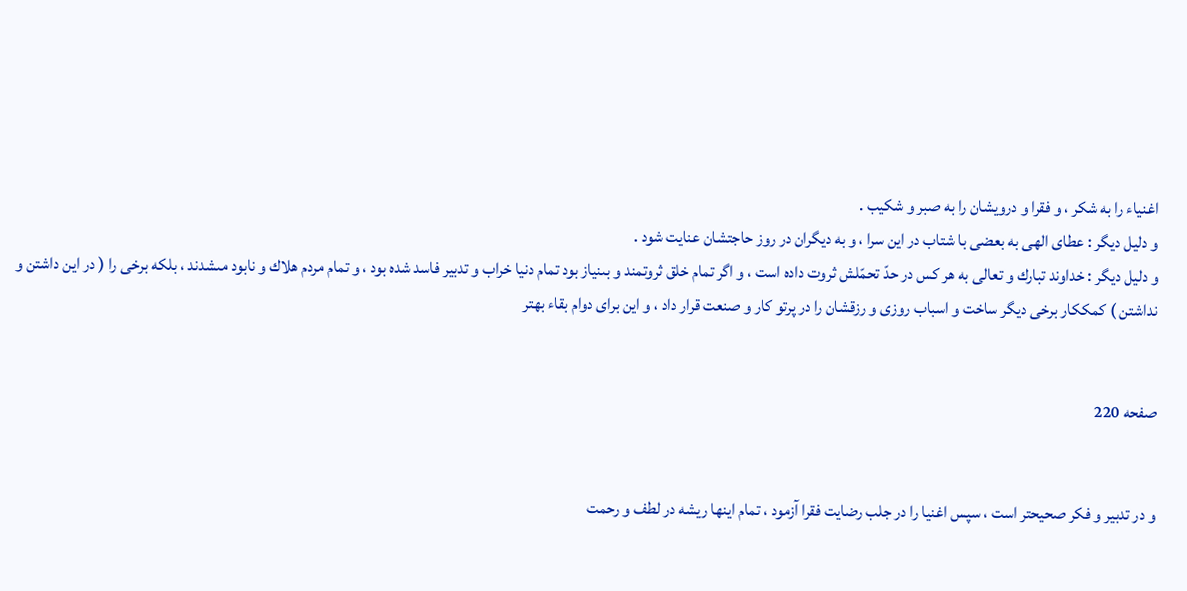اغنياء را به شكر ، و فقرا و درويشان را به صبر و شكيب .
و دليل ديگر : عطاى الهى به بعضى با شتاب در اين سرا ، و به ديگران در روز حاجتشان عنايت شود .
و دليل ديگر : خداوند تبارك و تعالى به هر كس در حدّ تحمّلش ثروت داده است ، و اگر تمام خلق ثروتمند و بىنياز بود تمام دنيا خراب و تدبير فاسد شده بود ، و تمام مردم هلاك و نابود مىشدند ، بلكه برخى را ( در اين داشتن و نداشتن ) كمككار برخى ديگر ساخت و اسباب روزى و رزقشان را در پرتو كار و صنعت قرار داد ، و اين براى دوام بقاء بهتر


صفحه 220


و در تدبير و فكر صحيحتر است ، سپس اغنيا را در جلب رضايت فقرا آزمود ، تمام اينها ريشه در لطف و رحمت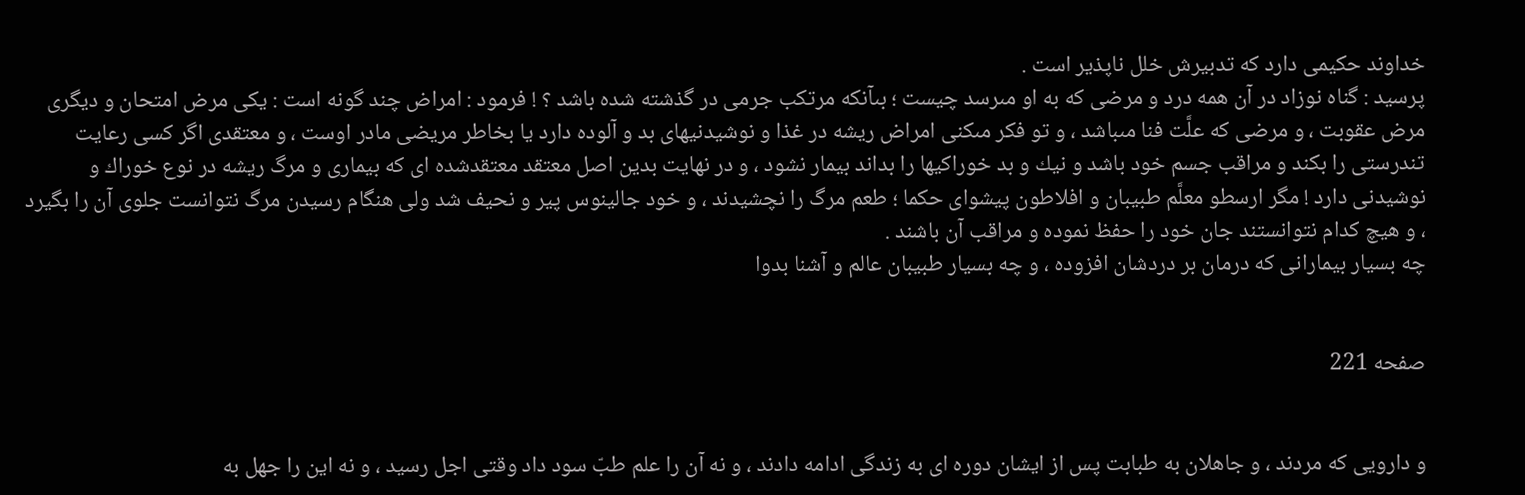خداوند حكيمى دارد كه تدبيرش خلل ناپذير است .
پرسيد : گناه نوزاد در آن همه درد و مرضى كه به او مىرسد چيست ؛ بىآنكه مرتكب جرمى در گذشته شده باشد ؟ ! فرمود : امراض چند گونه است : يكى مرض امتحان و ديگرى مرض عقوبت ، و مرضى كه علَّت فنا مىباشد ، و تو فكر مىكنى امراض ريشه در غذا و نوشيدنيهاى بد و آلوده دارد يا بخاطر مريضى مادر اوست ، و معتقدى اگر كسى رعايت تندرستى را بكند و مراقب جسم خود باشد و نيك و بد خوراكيها را بداند بيمار نشود ، و در نهايت بدين اصل معتقد معتقدشده اى كه بيمارى و مرگ ريشه در نوع خوراك و نوشيدنى دارد ! مگر ارسطو معلَّم طبيبان و افلاطون پيشواى حكما ؛ طعم مرگ را نچشيدند ، و خود جالينوس پير و نحيف شد ولى هنگام رسيدن مرگ نتوانست جلوى آن را بگيرد ، و هيچ كدام نتوانستند جان خود را حفظ نموده و مراقب آن باشند .
چه بسيار بيمارانى كه درمان بر دردشان افزوده ، و چه بسيار طبيبان عالم و آشنا بدوا


صفحه 221


و دارويى كه مردند ، و جاهلان به طبابت پس از ايشان دوره اى به زندگى ادامه دادند ، و نه آن را علم طبّ سود داد وقتى اجل رسيد ، و نه اين را جهل به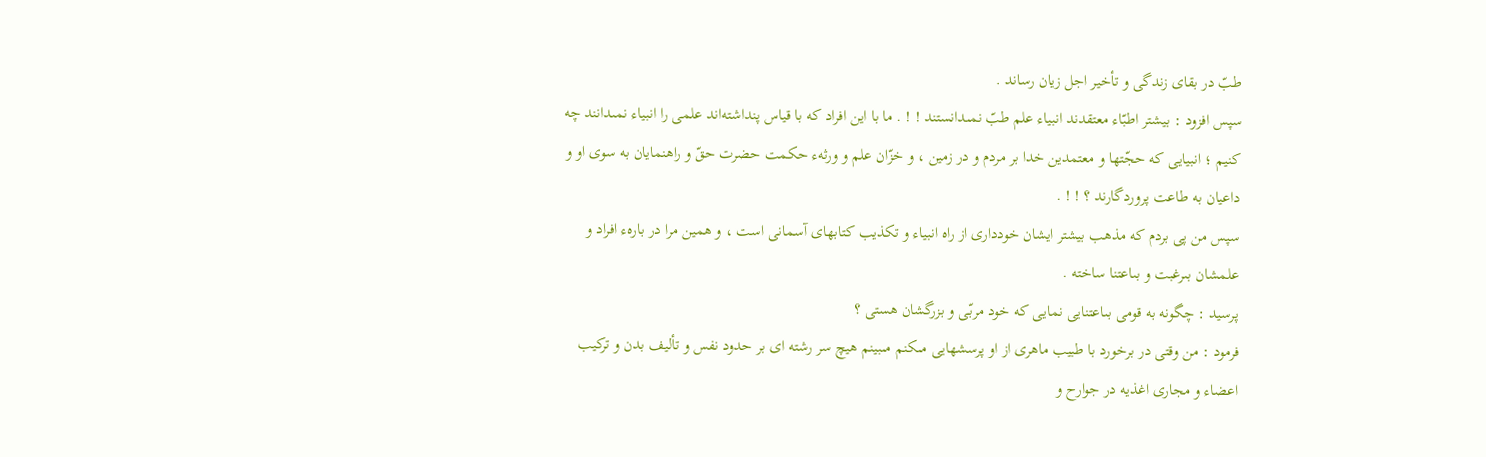طبّ در بقاى زندگى و تأخير اجل زيان رساند .
سپس افزود : بيشتر اطبّاء معتقدند انبياء علم طبّ نمىدانستند ! ! . ما با اين افراد كه با قياس پنداشته‌اند علمى را انبياء نمىدانند چه كنيم ؛ انبيايى كه حجّتها و معتمدين خدا بر مردم و در زمين ، و خزّان علم و ورثهء حكمت حضرت حقّ و راهنمايان به سوى او و داعيان به طاعت پروردگارند ؟ ! ! .
سپس من پى بردم كه مذهب بيشتر ايشان خوددارى از راه انبياء و تكذيب كتابهاى آسمانى است ، و همين مرا در بارهء افراد و علمشان بىرغبت و بىاعتنا ساخته .
پرسيد : چگونه به قومى بىاعتنايى نمايى كه خود مربّى و بزرگشان هستى ؟
فرمود : من وقتى در برخورد با طبيب ماهرى از او پرسشهايى مىكنم مىبينم هيچ سر رشته اى بر حدود نفس و تأليف بدن و تركيب اعضاء و مجارى اغذيه در جوارح و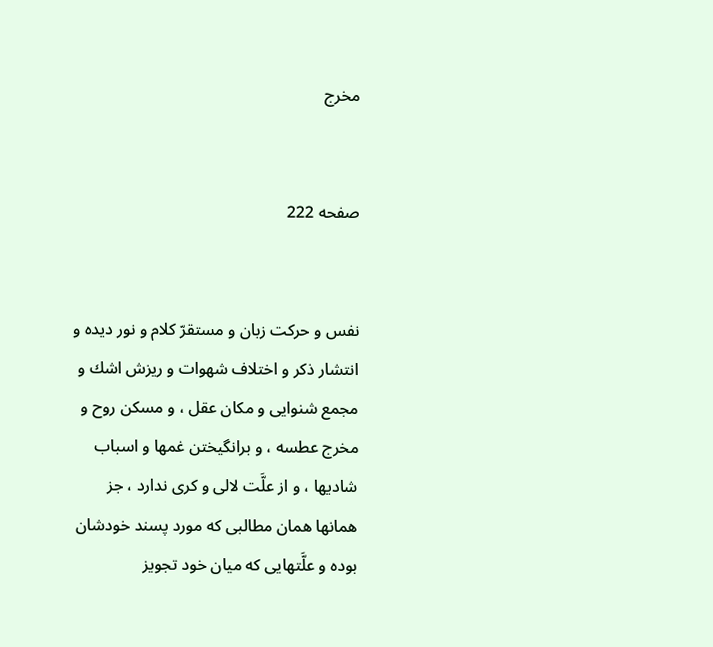مخرج


صفحه 222


نفس و حركت زبان و مستقرّ كلام و نور ديده و انتشار ذكر و اختلاف شهوات و ريزش اشك و مجمع شنوايى و مكان عقل ، و مسكن روح و مخرج عطسه ، و برانگيختن غمها و اسباب شاديها ، و از علَّت لالى و كرى ندارد ، جز همانها همان مطالبى كه مورد پسند خودشان بوده و علَّتهايى كه ميان خود تجويز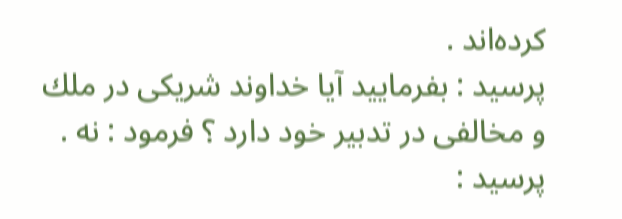كرده‌اند .
پرسيد : بفرماييد آيا خداوند شريكى در ملك و مخالفى در تدبير خود دارد ؟ فرمود : نه .
پرسيد :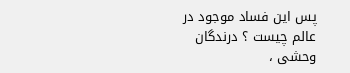پس اين فساد موجود در عالم چيست ؟ درندگان وحشى ،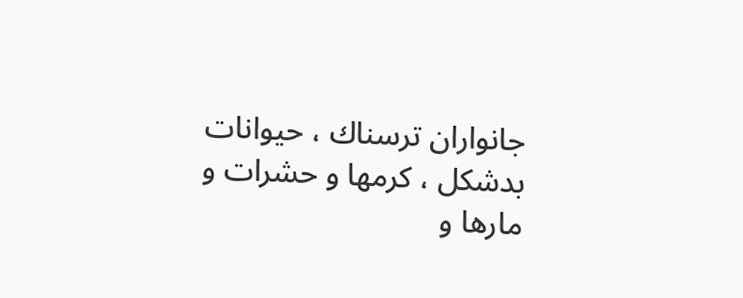جانواران ترسناك ، حيوانات بدشكل ، كرمها و حشرات و مارها و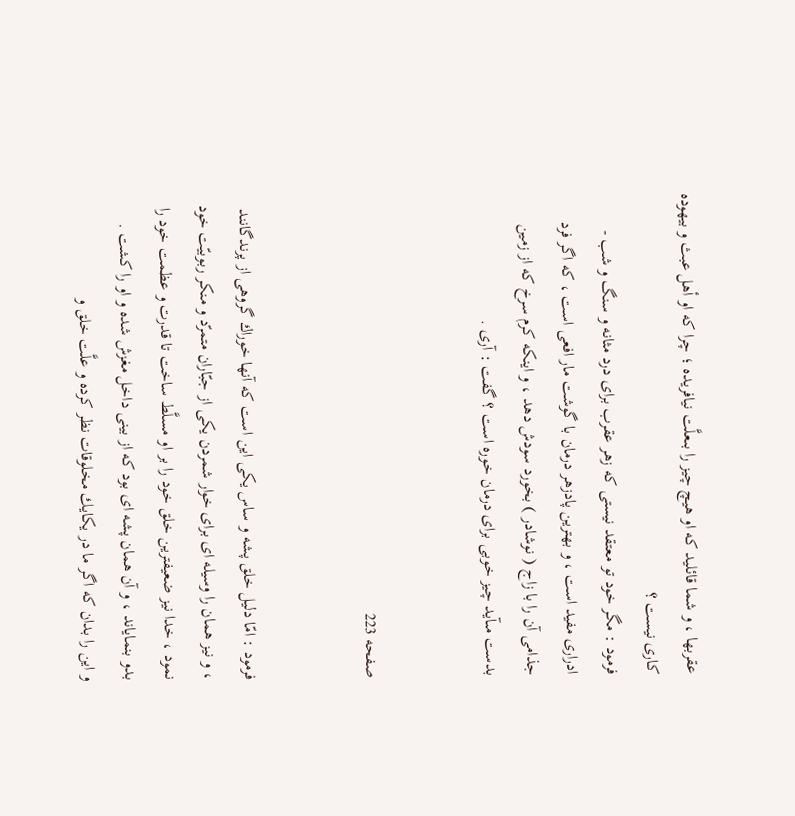عقربها ، و شما قائليد كه او هيچ چيز را بىعلَّت نيافريده ؛ چرا كه او أهل عبث و بيهوده كارى نيست ؟
فرمود : مگر خود تو معتقد نيستى كه زهر عقرب براى درد مثانه و سنگ و شب - ادرارى مفيد است ، و بهترين پادزهر درمان با گوشت مار افعى است ، كه اگر فرد جذامى آن را با زاج ( نوشادر ) بخورد سودش دهد ، و اينكه كرم سرخ كه از زمين بدست مىآيد چيز خوبى براى درمان خوره است ؟ گفت : آرى .


صفحه 223


فرمود : امّا دليل خلق پشه و ساس يكى اين است كه آنها خوراك گروهى از پرندگانند ، و نيز همان را وسيله اى براى خوار شمردن يكى از جبّاران متمرّد و منكر ربوبيّت خود نمود ، خدا نيز ضعيفترين خلق خود را بر او مسلَّط ساخت تا قدرت و عظمت خود را بدو بنماياند ، و آن همان پشه اى بود كه از بينى داخل مغزش شده و او را كشت .
و اين را بدان كه اگر ما در يكايك مخلوقات نظر كرده و علَّت خلق و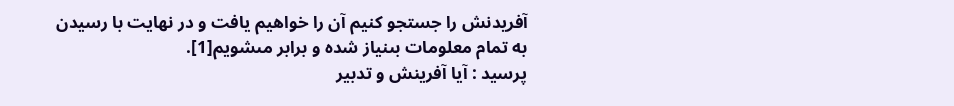آفريدنش را جستجو كنيم آن را خواهيم يافت و در نهايت با رسيدن به تمام معلومات بىنياز شده و برابر مىشويم[1].
پرسيد : آيا آفرينش و تدبير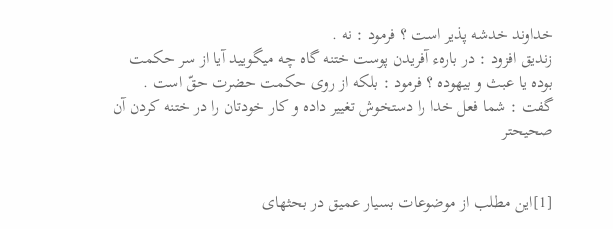خداوند خدشه پذير است ؟ فرمود : نه .
زنديق افزود : در بارهء آفريدن پوست ختنه گاه چه ميگوييد آيا از سر حكمت بوده يا عبث و بيهوده ؟ فرمود : بلكه از روى حكمت حضرت حقّ است .
گفت : شما فعل خدا را دستخوش تغيير داده و كار خودتان را در ختنه كردن آن صحيحتر


[1]اين مطلب از موضوعات بسيار عميق در بحثهاى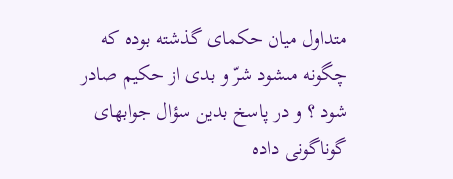متداول ميان حكماى گذشته بوده كه چگونه مىشود شرّ و بدى از حكيم صادر شود ؟ و در پاسخ بدين سؤال جوابهاى گوناگونى داده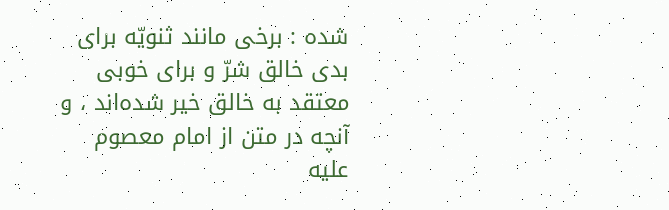شده : برخى مانند ثنويّه براى بدى خالق شرّ و براى خوبى معتقد به خالق خير شده‌اند ، و آنچه در متن از امام معصوم عليه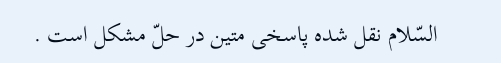السّلام نقل شده پاسخى متين در حلّ مشكل است .